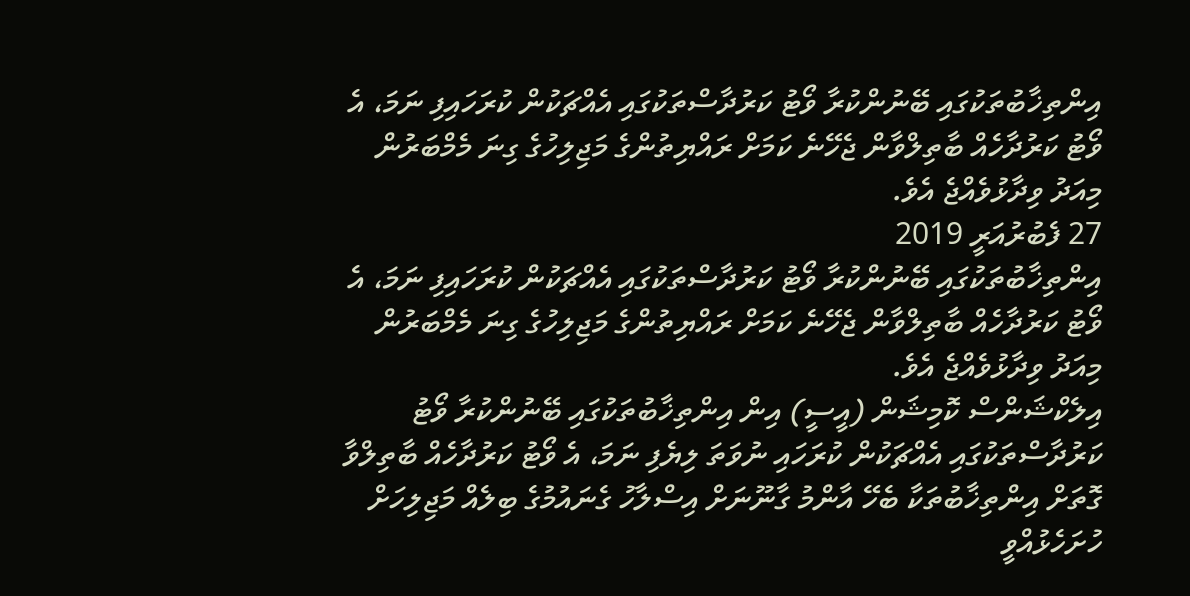އިންތިޚާބުތަކުގައި ބޭނުންކުރާ ވޯޓު ކަރުދާސްތަކުގައި އެއްޗަކުން ކުރަހައިފި ނަމަ، އެ ވޯޓު ކަރުދާހެއް ބާތިލްވާން ޖެހޭނެ ކަމަށް ރައްޔިތުންގެ މަޖިލިހުގެ ގިނަ މެމްބަރުން މިއަދު ވިދާޅުވެއްޖެ އެވެ.
27 ފެބުރުއަރީ 2019
އިންތިޚާބުތަކުގައި ބޭނުންކުރާ ވޯޓު ކަރުދާސްތަކުގައި އެއްޗަކުން ކުރަހައިފި ނަމަ، އެ ވޯޓު ކަރުދާހެއް ބާތިލްވާން ޖެހޭނެ ކަމަށް ރައްޔިތުންގެ މަޖިލިހުގެ ގިނަ މެމްބަރުން މިއަދު ވިދާޅުވެއްޖެ އެވެ.
އިލެކްޝަންސް ކޮމިޝަން (އީސީ) އިން އިންތިޚާބުތަކުގައި ބޭނުންކުރާ ވޯޓު ކަރުދާސްތަކުގައި އެއްޗަކުން ކުރަހައި ނުވަތަ ލިޔެފި ނަމަ، އެ ވޯޓު ކަރުދާހެއް ބާތިލްވާ ގޮތަށް އިންތިޚާބުތަކާ ބެހޭ އާންމު ގާނޫނަށް އިސްލާހު ގެނައުމުގެ ބިލެއް މަޖިލިހަށް ހުށަހެޅުއްވީ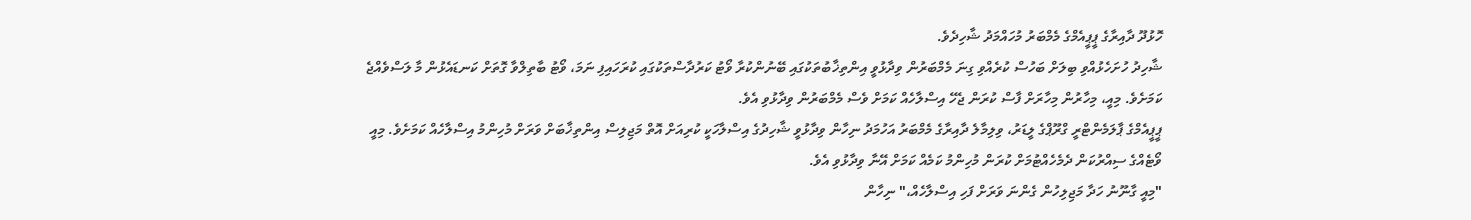ހޮޅުދޫ ދާއިރާގެ ޕީޕީއެމްގެ މެމްބަރު މުހައްމަދު ޝާހިދެވެ.
ޝާހިދު ހުށަހެޅުއްވި ބިލަށް ބަހުސް ކުރެއްވި ގިނަ މެމްބަރުން ވިދާޅުވީ އިންތިޚާބުތަކުގައި ބޭނުންކުރާ ވޯޓު ކަރުދާސްތަކުގައި ކުރަހައިފި ނަމަ، ވޯޓު ބާތިލްވާ ގޮތަށް ކަނޑައެޅުން މާ ލަސްވެއްޖެ ކަމަށެވެ. މިއީ، މިހާރުން މިހާރަށް ފާސް ކުރަން ޖެހޭ އިސްލާހެއް ކަމަށް ވެސް މެމްބަރުން ވިދާޅުވި އެވެ.
ޕީޕީއެމްގެ ޕާލަމެންޓްރީ ގްރޫޕްގެ ލީޑަރު، ވިލިމާލެ ދާއިރާގެ މެމްބަރު އަހުމަދު ނިހާން ވިދާޅުވީ ޝާހިދުގެ އިސްލާހަކީ ކުރިއަށް އޮތް މަޖިލިސް އިންތިޚާބަށް ވަރަށް މުހިންމު އިސްލާހެއް ކަމަށެވެ. މިއީ ވޯޓެއްގެ ސިއްރުކަން ދެމެހެއްޓުމަށް ކުރަން މުހިންމު ކަމެއް ކަމަށް އޭނާ ވިދާޅުވި އެވެ.
"މިއީ ގާނޫނު ހަދާ މަޖިލިހުން ގެންނަ ވަރަށް ފަހި އިސްލާހެއް،" ނިހާން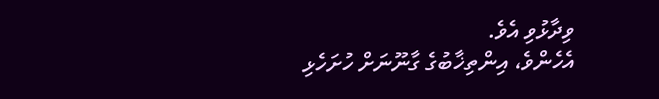ވިދާޅުވި އެވެ.
އެހެންވެ، އިންތިޚާބުގެ ގާނޫނަށް ހުށަހެޅި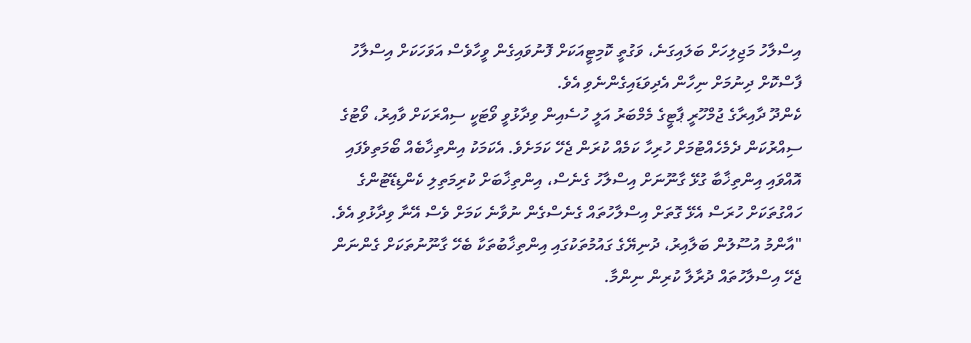އިސްލާހު މަޖިލިހަށް ބަލައިގަނެ، ވަގުތީ ކޮމިޓީއަކަށް ފޮނުވައިގެން ވީހާވެސް އަވަހަކަށް އިސްލާހު ފާސްކޮށް ދިނުމަށް ނިހާން އެދިވަޑައިގެންނެވި އެވެ.
ކެންދޫ ދާއިރާގެ ޖުމްހޫރީ ޕާޓީގެ މެމްބަރު އަލީ ހުސެއިން ވިދާޅުވީ ވޯޓަކީ ސިއްރަކަށް ވާއިރު، ވޯޓުގެ ސިއްރުކަން ދެމެހެއްޓުމަށް ހުރިހާ ކަމެއް ކުރަން ޖެހޭ ކަމަށެވެ. އެކަމަކު އިންތިޚާބެއް ބޯމަތިވެފައި އޮއްވައި އިންތިޚާބާ ގުޅޭ ގާނޫނަށް އިސްލާހު ގެނެސް، އިންތިޚާބަށް ކުރިމަތިލި ކެންޑިޑޭޓުންގެ ހައްގުތަކަށް ހުރަސް އެޅޭ ގޮތަށް އިސްލާހުތައް ގެނެސްގެން ނުވާނެ ކަމަށް ވެސް އޭނާ ވިދާޅުވި އެވެ.
"އާންމު އުސޫލުން ބަލާއިރު، ދުނިޔޭގެ ގައުމުތަކުގައި އިންތިޚާބުތަކާ ބެހޭ ގާނޫނުތަކަށް ގެންނަން ޖެހޭ އިސްލާހުތައް ދުރާލާ ކުރިން ނިންމާ.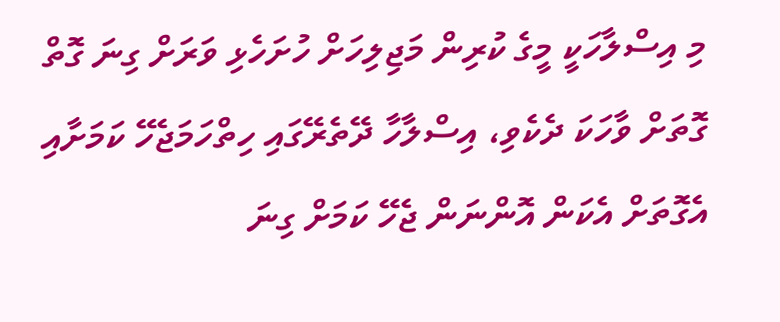މި އިސްލާހަކީ މީގެ ކުރިން މަޖިލިހަށް ހުށަހެޅި ވަރަށް ގިނަ ގޮތް ގޮތަށް ވާހަކަ ދެކެވި، އިސްލާހާ ދޭތެރޭގައި ހިތްހަމަޖެހޭ ކަމަށާއި އެގޮތަށް އެކަން އޮންނަން ޖެހޭ ކަމަށް ގިނަ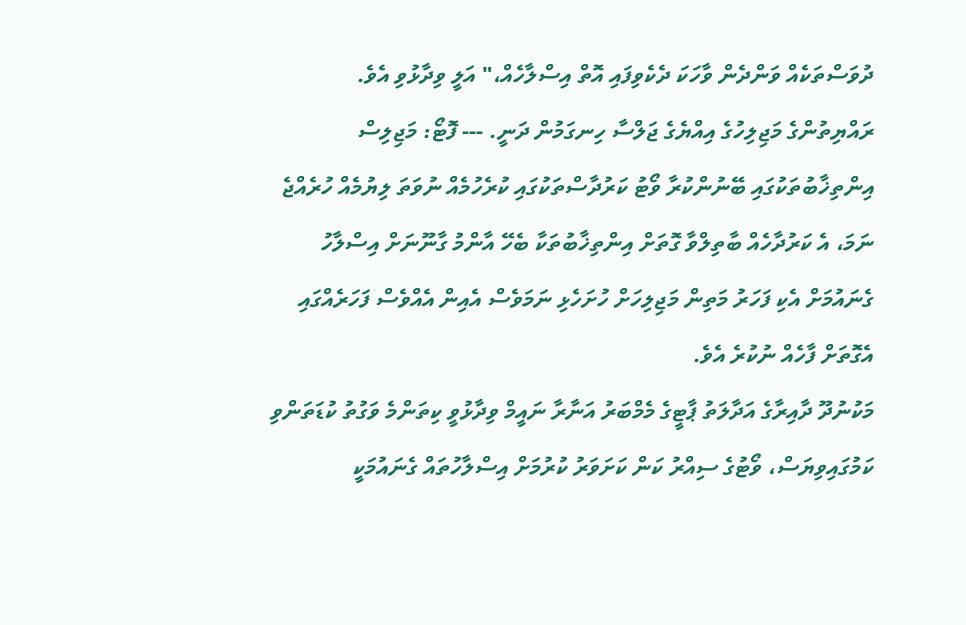ދުވަސްތަކެއް ވަންދެން ވާހަކަ ދެކެވިފައި އޮތް އިސްލާހެއް،" އަލީ ވިދާޅުވި އެވެ.
ރައްޔިތުންގެ މަޖިލިހުގެ އިއްޔެގެ ޖަލްސާ ހިނގަމުން ދަނީ. --- ފޮޓޯ: މަޖިލިސް
އިންތިޚާބުތަކުގައި ބޭނުންކުރާ ވޯޓު ކަރުދާސްތަކުގައި ކުރެހުމެއް ނުވަތަ ލިޔުމެއް ހުރެއްޖެ ނަމަ، އެ ކަރުދާހެއް ބާތިލްވާ ގޮތަށް އިންތިޚާބުތަކާ ބެހޭ އާންމު ގާނޫނަށް އިސްލާހު ގެނައުމަށް އެކި ފަހަރު މަތިން މަޖިލިހަށް ހުށަހެޅި ނަމަވެސް އެއިން އެއްވެސް ފަހަރެއްގައި އެގޮތަށް ފާހެއް ނުކުރެ އެވެ.
މަކުނުދޫ ދާއިރާގެ އަދާލަތު ޕާޓީގެ މެމްބަރު އަނާރާ ނައީމް ވިދާޅުވީ ކިތަންމެ ވަގުތު ކުޑަތަންވި ކަމުގައިވިޔަސް، ވޯޓުގެ ސިއްރު ކަން ކަށަވަރު ކުރުމަށް އިސްލާހުތައް ގެނައުމަކީ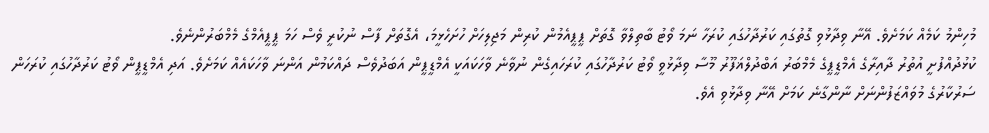މުހިންމު ކަމެއް ކަމަށެވެ. އޭނާ ވިދާޅުވި ގޮތުގައި ކަރުދާހުގައި ކުރަހާ ނަމަ ވޯޓު ބާތިލްވާ ގޮތަށް ޕީޕީއެމުން ކުރިން މަޖިލިހަށް ހުށަހެޅީމަ، އެގޮތަށް ފާސް ނުކުރީ ވެސް ހަމަ ޕީޕީއެމްގެ މެމްބަރުންނެވެ.
ކުޅުދުއްފުށީ އުތުރު ދާއިރާގެ އެމްޑީޕީގެ މެމްބަރު އަބްދުލްޣަފޫރު މޫސާ ވިދާޅުވީ ވޯޓު ކަރުދާހުގައި ކުރަހައިގެން ނުވާނެ ވާހަކައަކީ އެމްޑީޕީން އަބަދުވެސް ދައްކަމުން އަންނަ ވާހަކައެއް ކަމަށެވެ. އަދި އެމްޑީޕީން ވޯޓު ކަރުދާހުގައި ކުރަހަން ސަރުކާރުގެ މުވައްޒަފުންނަށް ނާންގާނެ ކަމަށް އޭނާ ވިދާޅުވި އެވެ.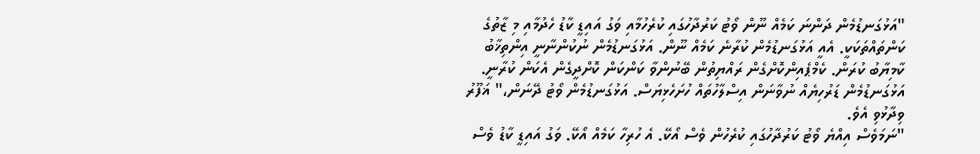"އަޅުގަނޑުމެން ދަންނަ ކަމެއް ނޫން ވޯޓު ކަރުދާހުގައި ކުރެހުމާއި ވަގު އައިޑީ ކާޑު ހެދުމާއި މި ޒާތުގެ ކަންތައްތަކަކީ. އެއީ އަޅުގަނޑުމެން ކުރާނެ ކަމެއް ނޫން. އަޅުގަނޑުމެން ނުކުންނާނީ އިންތިޚާބު ކާމިޔާބު ކުރަން. ކެމްޕެއިންކޮށްގެން ރައްޔިތުން ބޭނުންވާ ކަންކަން ކޮށްދީގެން އެކަން ކުރާނީ. އަޅުގަނޑުމެން ޑަރުހިޔެއް ނުވާނަން އިސްލާހުތައް ހުށަހެޅިޔަސް. އަޅުގަނޑުމެން ވޯޓު ދޭނަން،" ޣަފޫރު ވިދާޅުވި އެވެ.
"ނަމަވެސް އިއްޔެ ވޯޓު ކަރުދާހުގައި ކުރެހުން ވެސް އޯކޭ. އެ ހުރިހާ ކަމެއް އޯކޭ. ވަގު އައިޑީ ކާޑު ވެސް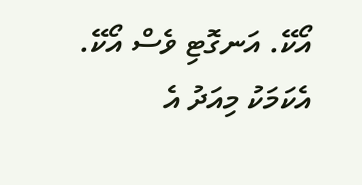އޯކޭ. އަނގޮޓި ވެސް އޯކޭ. އެކަމަކު މިއަދު އެ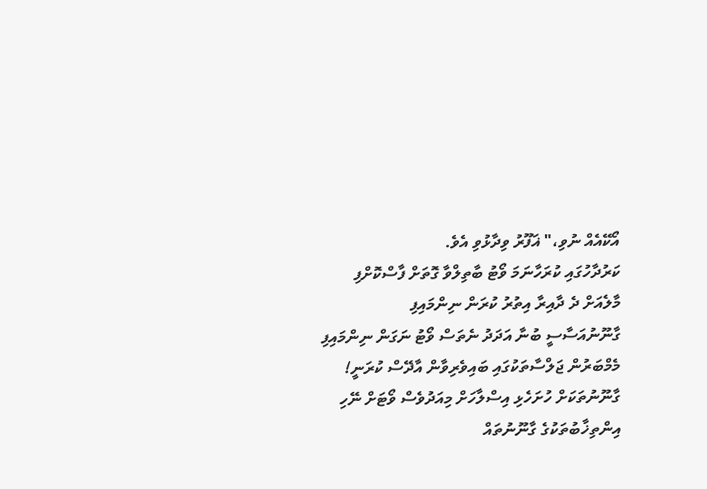އޯކޭއެއް ނުވި،" ޣަފޫރު ވިދާޅުވި އެވެ.
ކަރުދާހުގައި ކުރަހާނަމަ ވޯޓު ބާތިލްވާ ގޮތަށް ފާސްކޮށްފި
މާލެއަށް ދެ ދާއިރާ އިތުރު ކުރަން ނިންމައިފި
ގާނޫނުއަސާސީ ބުނާ އަދަދު ނެތަސް ވޯޓު ނަގަން ނިންމައިފި
މެމްބަރުން ޖަލްސާތަކުގައި ބައިވެރިވާން އާދޭސް ކުރަނީ!
ގާނޫނުތަކަށް ހުށަހެޅި އިސްލާހަށް މިއަދުވެސް ވޯޓަށް ނޭހި
އިންތިޚާބުތަކުގެ ގާނޫނުތައް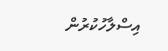އިސްލާހުކުރުން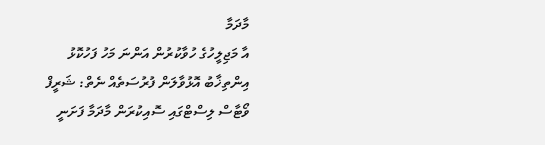މާދަމާ
އާ މަޖިލީހުގެ ހުވާކުރުން އަންނަ މަހު ފަހުކޮޅު
އިންތިޚާބު އޮޅުވާލަން ފުރުސަތެއް ނެތް: ޝަރީފް
ވޯޓާސް ލިސްޓްގައި ސޮއިކުރަން މާދަމާ ފަށަނީ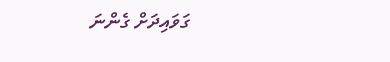ގަވައިދަށް ގެންނަ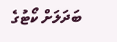ބަދަލަށް ކޯޓުގެ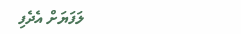ލަފަޔަށް އެދެފި